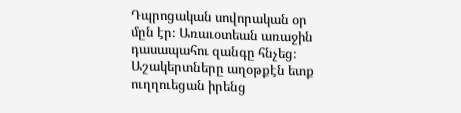Դպրոցական սովորական օր մըն էր։ Առաւօտեան առաջին դասապահու զանգը հնչեց։ Աշակերտները աղօթքէն ետք ուղղուեցան իրենց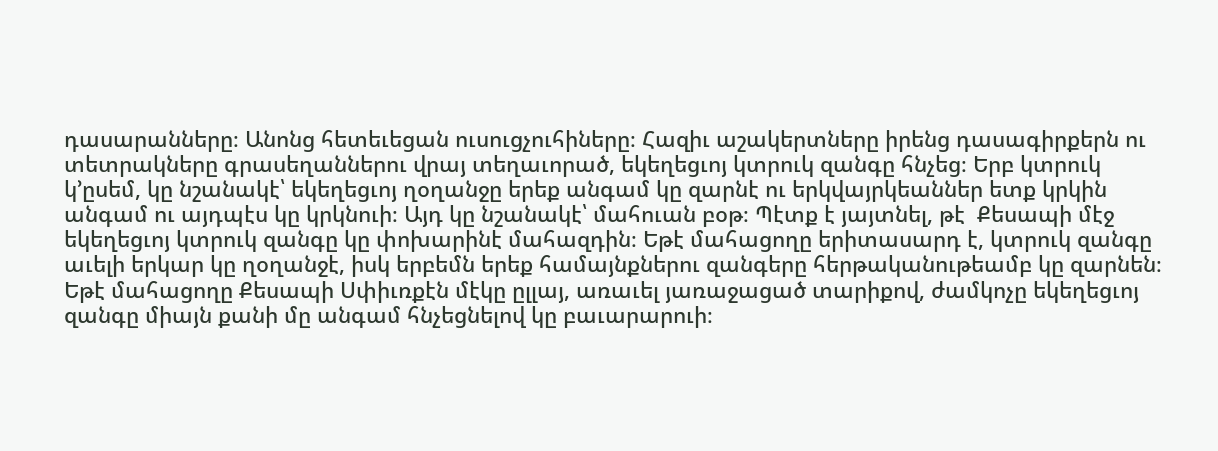դասարանները։ Անոնց հետեւեցան ուսուցչուհիները։ Հազիւ աշակերտները իրենց դասագիրքերն ու տետրակները գրասեղաններու վրայ տեղաւորած, եկեղեցւոյ կտրուկ զանգը հնչեց։ Երբ կտրուկ կ’ըսեմ, կը նշանակէ՝ եկեղեցւոյ ղօղանջը երեք անգամ կը զարնէ ու երկվայրկեաններ ետք կրկին անգամ ու այդպէս կը կրկնուի։ Այդ կը նշանակէ՝ մահուան բօթ։ Պէտք է յայտնել, թէ  Քեսապի մէջ եկեղեցւոյ կտրուկ զանգը կը փոխարինէ մահազդին։ Եթէ մահացողը երիտասարդ է, կտրուկ զանգը աւելի երկար կը ղօղանջէ, իսկ երբեմն երեք համայնքներու զանգերը հերթականութեամբ կը զարնեն։ Եթէ մահացողը Քեսապի Սփիւռքէն մէկը ըլլայ, առաւել յառաջացած տարիքով, ժամկոչը եկեղեցւոյ զանգը միայն քանի մը անգամ հնչեցնելով կը բաւարարուի։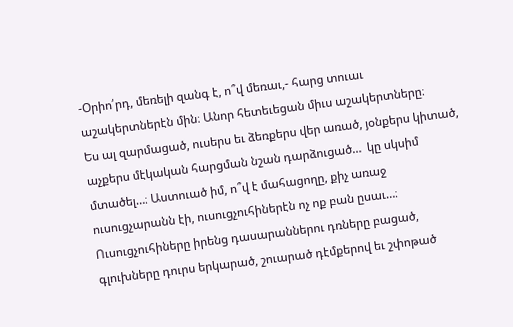-Օրիո՛րդ, մեռելի զանգ է, ո՞վ մեռաւ,- հարց տուաւ աշակերտներէն մին։ Անոր հետեւեցան միւս աշակերտները։
Ես ալ զարմացած, ուսերս եւ ձեռքերս վեր առած, յօնքերս կիտած, աչքերս մէկական հարցման նշան դարձուցած…  կը սկսիմ մտածել…։ Աստուած իմ, ո՞վ է մահացողը, քիչ առաջ ուսուցչարանն էի, ուսուցչուհիներէն ոչ ոք բան ըսաւ…։
Ուսուցչուհիները իրենց դասարաններու դռները բացած, գլուխները դուրս երկարած, շուարած դէմքերով եւ շփոթած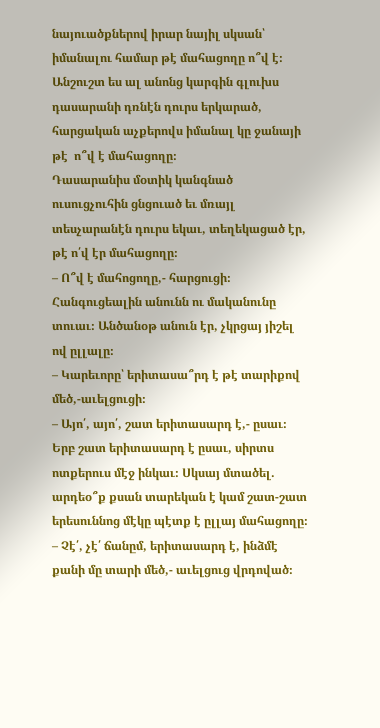նայուածքներով իրար նայիլ սկսան՝ իմանալու համար թէ մահացողը ո՞վ է։ Անշուշտ ես ալ անոնց կարգին գլուխս դասարանի դռնէն դուրս երկարած, հարցական աչքերովս իմանալ կը ջանայի թէ  ո՞վ է մահացողը։
Դասարանիս մօտիկ կանգնած ուսուցչուհին ցնցուած եւ մռայլ տեսչարանէն դուրս եկաւ, տեղեկացած էր, թէ ո՛վ էր մահացողը։
– Ո՞վ է մահոցողը,- հարցուցի։
Հանգուցեալին անունն ու մականունը տուաւ։ Անծանօթ անուն էր, չկրցայ յիշել ով ըլլալը։
– Կարեւորը՝ երիտասա՞րդ է թէ տարիքով մեծ,-աւելցուցի։
– Այո՛, այո՛, շատ երիտասարդ է,- ըսաւ։
Երբ շատ երիտասարդ է ըսաւ, սիրտս ոտքերուս մէջ ինկաւ։ Սկսայ մտածել.  արդեօ՞ք քսան տարեկան է կամ շատ-շատ երեսուննոց մէկը պէտք է ըլլայ մահացողը։
– Չէ՛, չէ՛ ճանըմ, երիտասարդ է, ինձմէ քանի մը տարի մեծ,- աւելցուց վրդոված։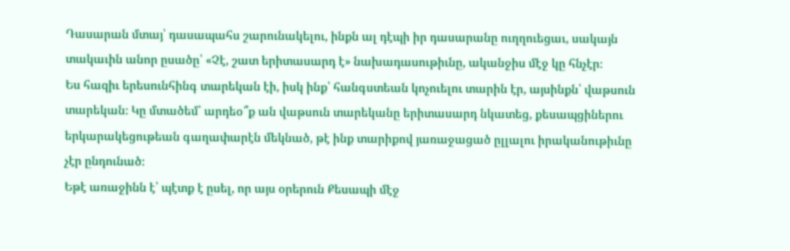Դասարան մտայ՝ դասապահս շարունակելու, ինքն ալ դէպի իր դասարանը ուղղուեցաւ, սակայն տակաւին անոր ըսածը՝ «Չէ, շատ երիտասարդ է» նախադասութիւնը, ականջիս մէջ կը հնչէր։
Ես հազիւ երեսունհինգ տարեկան էի, իսկ ինք՝ հանգստեան կոչուելու տարին էր, այսինքն՝ վաթսուն տարեկան։ Կը մտածեմ՝ արդեօ՞ք ան վաթսուն տարեկանը երիտասարդ նկատեց, քեսապցիներու երկարակեցութեան գաղափարէն մեկնած, թէ ինք տարիքով յառաջացած ըլլալու իրականութիւնը չէր ընդունած։
Եթէ առաջինն է՝ պէտք է ըսել, որ այս օրերուն Քեսապի մէջ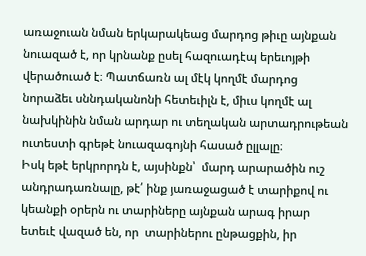առաջուան նման երկարակեաց մարդոց թիւը այնքան նուազած է, որ կրնանք ըսել հազուադէպ երեւոյթի վերածուած է։ Պատճառն ալ մէկ կողմէ մարդոց նորաձեւ սննդականոնի հետեւիլն է, միւս կողմէ ալ նախկինին նման արդար ու տեղական արտադրութեան ուտեստի գրեթէ նուազագոյնի հասած ըլլալը։
Իսկ եթէ երկրորդն է, այսինքն՝  մարդ արարածին ուշ անդրադառնալը, թէ՛ ինք յառաջացած է տարիքով ու կեանքի օրերն ու տարիները այնքան արագ իրար ետեւէ վազած են, որ  տարիներու ընթացքին, իր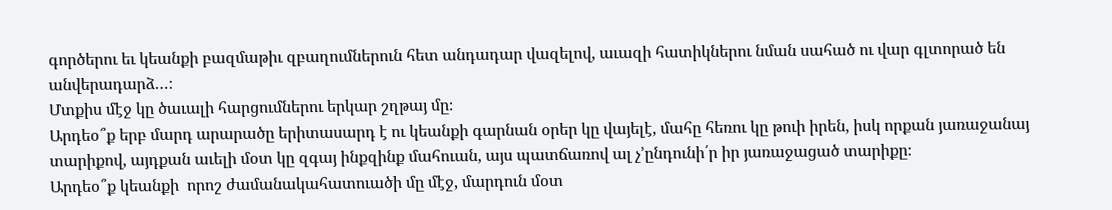գործերու եւ կեանքի բազմաթիւ զբաղումներուն հետ անդադար վազելով, աւազի հատիկներու նման սահած ու վար գլտորած են անվերադարձ…։
Մտքիս մէջ կը ծաւալի հարցումներու երկար շղթայ մը։
Արդեօ՞ք երբ մարդ արարածը երիտասարդ է ու կեանքի գարնան օրեր կը վայելէ, մահը հեռու կը թուի իրեն, իսկ որքան յառաջանայ տարիքով, այդքան աւելի մօտ կը զգայ ինքզինք մահուան, այս պատճառով ալ չ’ընդունի՛ր իր յառաջացած տարիքը։
Արդեօ՞ք կեանքի  որոշ ժամանակահատուածի մը մէջ, մարդուն մօտ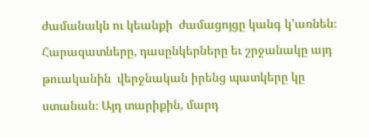ժամանակն ու կեանքի  ժամացոյցը կանգ կ’առնեն։ Հարազատները, դասընկերները եւ շրջանակը այդ թուականին  վերջնական իրենց պատկերը կը ստանան։ Այդ տարիքին, մարդ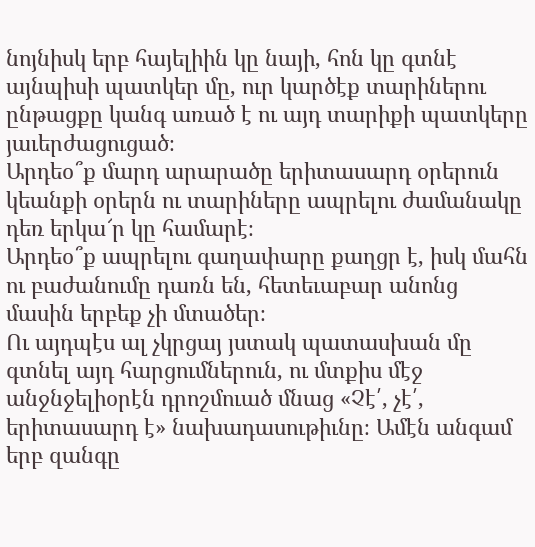նոյնիսկ երբ հայելիին կը նայի, հոն կը գտնէ այնպիսի պատկեր մը, ուր կարծէք տարիներու ընթացքը կանգ առած է ու այդ տարիքի պատկերը յաւերժացուցած։
Արդեօ՞ք մարդ արարածը երիտասարդ օրերուն կեանքի օրերն ու տարիները ապրելու ժամանակը դեռ երկա՜ր կը համարէ։
Արդեօ՞ք ապրելու գաղափարը քաղցր է, իսկ մահն ու բաժանումը դառն են, հետեւաբար անոնց մասին երբեք չի մտածեր։
Ու այդպէս ալ չկրցայ յստակ պատասխան մը գտնել այդ հարցումներուն, ու մտքիս մէջ անջնջելիօրէն դրոշմուած մնաց «Չէ՛, չէ՛, երիտասարդ է» նախադասութիւնը։ Ամէն անգամ երբ զանգը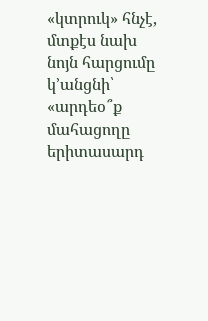«կտրուկ» հնչէ, մտքէս նախ  նոյն հարցումը կ’անցնի՝ «արդեօ՞ք մահացողը երիտասարդ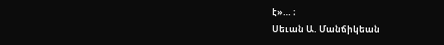է»… ։
Սեւան Ա. Մանճիկեան